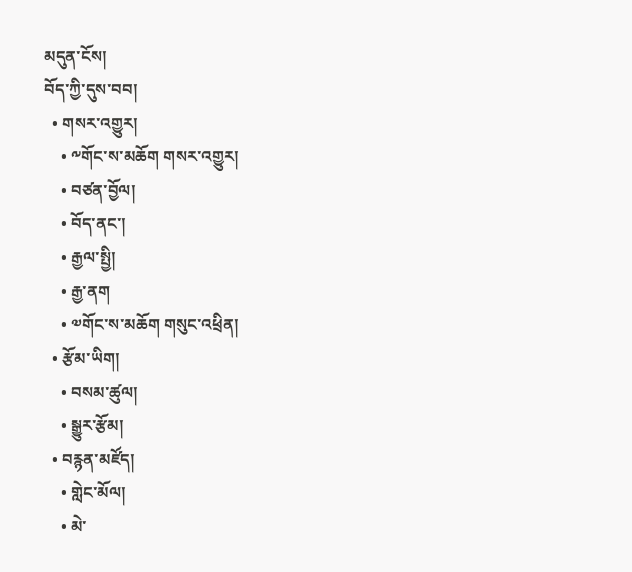མདུན་ངོས།
བོད་ཀྱི་དུས་བབ།
  • གསར་འགྱུར།
    • ༸གོང་ས་མཆོག གསར་འགྱུར།
    • བཙན་བྱོལ།
    • བོད་ནང་།
    • རྒྱལ་སྤྱི།
    • རྒྱ་ནག
    • ༧གོང་ས་མཆོག གསུང་འཕྲིན།
  • རྩོམ་ཡིག།
    • བསམ་ཚུལ།
    • སྒྱུར་རྩོམ།
  • བརྙན་མཛོད།
    • གླེང་མོལ།
    • མེ་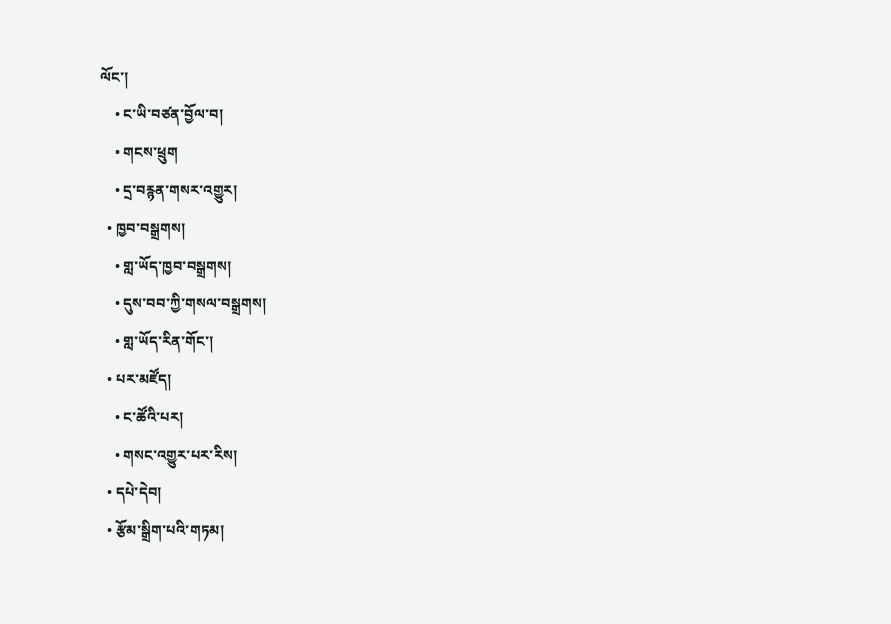ལོང་།
    • ང་ཡི་བཙན་བྱོལ་བ།
    • གངས་ཕྲུག
    • དྲ་བརྙན་གསར་འགྱུར།
  • ཁྱབ་བསྒྲགས།
    • གླ་ཡོད་ཁྱབ་བསྒྲགས།
    • དུས་བབ་ཀྱི་གསལ་བསྒྲགས།
    • གླ་ཡོད་རིན་གོང་།
  • པར་མཛོད།
    • ང་ཚོའི་པར།
    • གསང་འགྱུར་པར་རིས།
  • དཔེ་དེབ།
  • རྩོམ་སྒྲིག་པའི་གཏམ།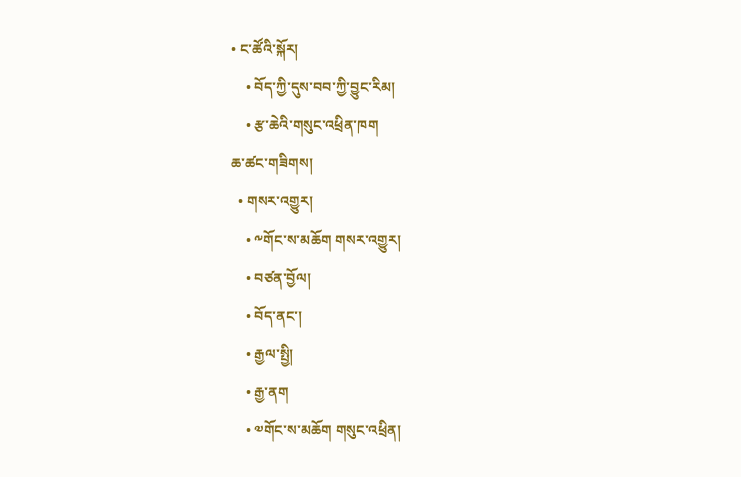• ང་ཚོའི་སྐོར།
    • བོད་ཀྱི་དུས་བབ་ཀྱི་བྱུང་རིམ།
    • རྩ་ཆེའི་གསུང་འཕྲིན་ཁག
ཆ་ཚང་གཟིགས།
  • གསར་འགྱུར།
    • ༸གོང་ས་མཆོག གསར་འགྱུར།
    • བཙན་བྱོལ།
    • བོད་ནང་།
    • རྒྱལ་སྤྱི།
    • རྒྱ་ནག
    • ༧གོང་ས་མཆོག གསུང་འཕྲིན།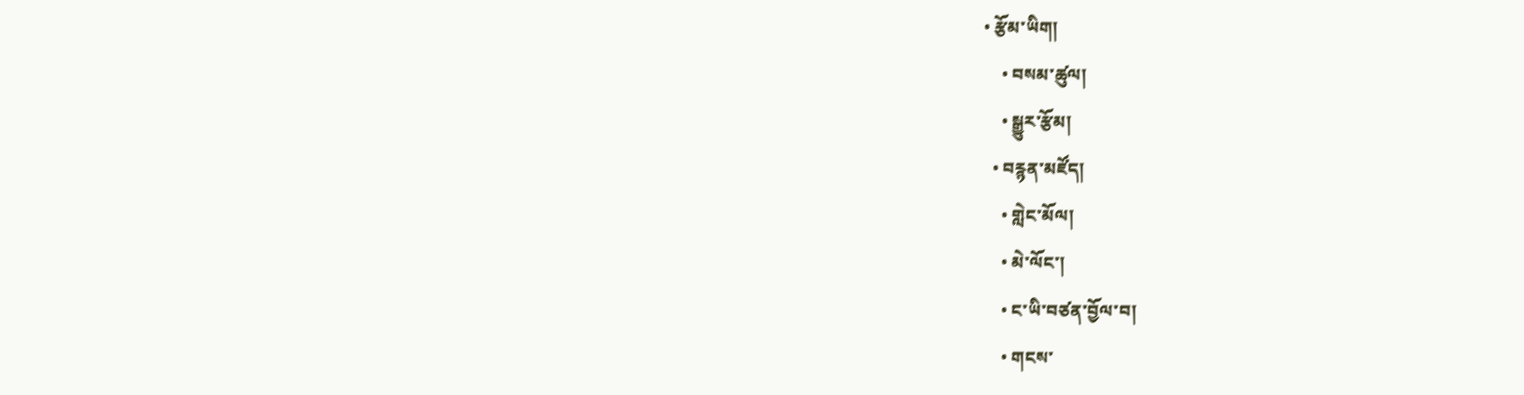• རྩོམ་ཡིག།
    • བསམ་ཚུལ།
    • སྒྱུར་རྩོམ།
  • བརྙན་མཛོད།
    • གླེང་མོལ།
    • མེ་ལོང་།
    • ང་ཡི་བཙན་བྱོལ་བ།
    • གངས་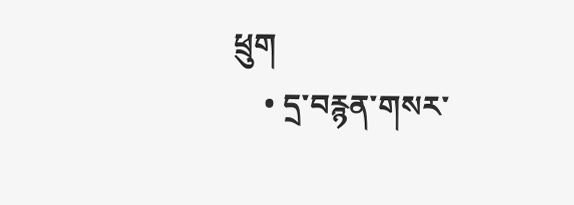ཕྲུག
    • དྲ་བརྙན་གསར་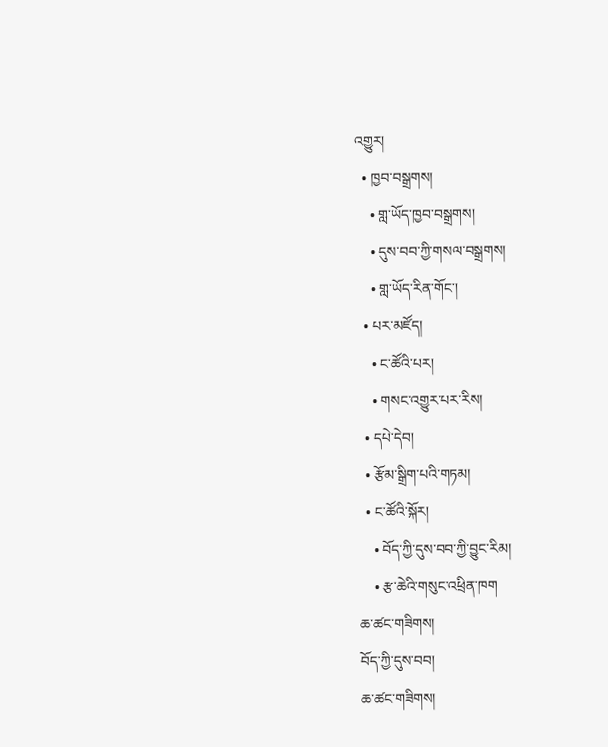འགྱུར།
  • ཁྱབ་བསྒྲགས།
    • གླ་ཡོད་ཁྱབ་བསྒྲགས།
    • དུས་བབ་ཀྱི་གསལ་བསྒྲགས།
    • གླ་ཡོད་རིན་གོང་།
  • པར་མཛོད།
    • ང་ཚོའི་པར།
    • གསང་འགྱུར་པར་རིས།
  • དཔེ་དེབ།
  • རྩོམ་སྒྲིག་པའི་གཏམ།
  • ང་ཚོའི་སྐོར།
    • བོད་ཀྱི་དུས་བབ་ཀྱི་བྱུང་རིམ།
    • རྩ་ཆེའི་གསུང་འཕྲིན་ཁག
ཆ་ཚང་གཟིགས།
བོད་ཀྱི་དུས་བབ།
ཆ་ཚང་གཟིགས།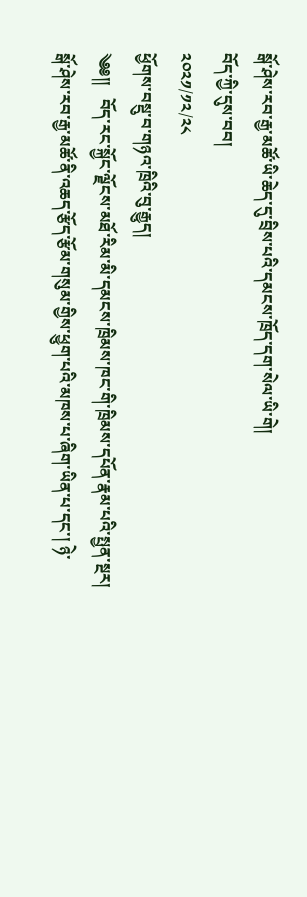སྒོ་ཤེས་རབ་རྒྱ་མཚོ་ཡི་ཆེད་དུ་བྲིས་པའི་དམངས་ཁྲོད་དག་སེལ་ཡི་གེ།
བོད་ཀྱི་དུས་བབ།
༢༠༢༡/༡༢/༢༨
ཕྱོགས་བསྡུ་བ་གཉའ་ཁྲིའི་བུ་རྒྱུད།
༄༅།།   བོད་རང་སྐྱོང་ལྗོངས་མཐོ་རིམ་མི་དམངས་ཁྲིམས་ཁང་གི་ཁྲིམས་དཔོན་རྣམ་པའི་སྤྱན་སྔར།
སྒོ་ཤེས་རབ་རྒྱ་མཚོ་ནི་འཆད་རྩོད་རྩོམ་གསུམ་གྱིས་ཕྱུག་པའི་མཁས་པ་ཞིག་ཡིན་པ་དང་། ཉེ་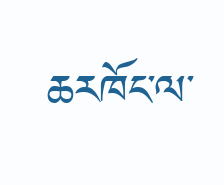ཆརཁོང་ལ་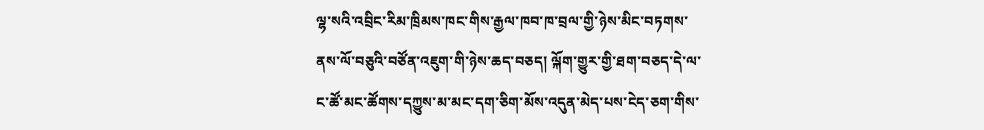ལྷ་སའི་འབྲིང་རིམ་ཁྲིམས་ཁང་གིས་རྒྱལ་ཁབ་ཁ་བྲལ་གྱི་ཉེས་མིང་བཏགས་ནས་ལོ་བཅུའི་བཙོན་འཇུག་གི་ཉེས་ཆད་བཅད། ལྐོག་གྱུར་གྱི་ཐག་བཅད་དེ་ལ་ང་ཚོ་མང་ཚོགས་དཀྱུས་མ་མང་དག་ཅིག་མོས་འདུན་མེད་པས་ངེད་ཅག་གིས་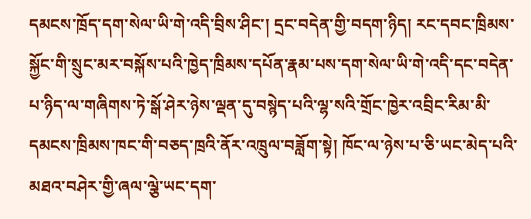དམངས་ཁྲོད་དག་སེལ་ཡི་གེ་འདི་བྲིས་ཤིང་། དྲང་བདེན་གྱི་བདག་ཉིད། རང་དབང་ཁྲིམས་སྐྱོང་གི་སྲུང་མར་བསྐོས་པའི་ཁྱེད་ཁྲིམས་དཔོན་རྣམ་པས་དག་སེལ་ཡི་གེ་འདི་དང་བདེན་པ་ཉིད་ལ་གཞིགས་ཏེ་སྒོ་ཤེར་ཉེས་ལྡན་དུ་བསྙེད་པའི་ལྷ་སའི་གྲོང་ཁྱེར་འབྲིང་རིམ་མི་དམངས་ཁྲིམས་ཁང་གི་བཅད་ཁྲའི་ནོར་འཁྲུལ་བཟློག་སྟེ། ཁོང་ལ་ཉེས་པ་ཅི་ཡང་མེད་པའི་མཐའ་བཤེར་གྱི་ཞལ་ལྕེ་ཡང་དག་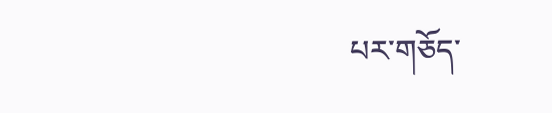པར་གཅོད་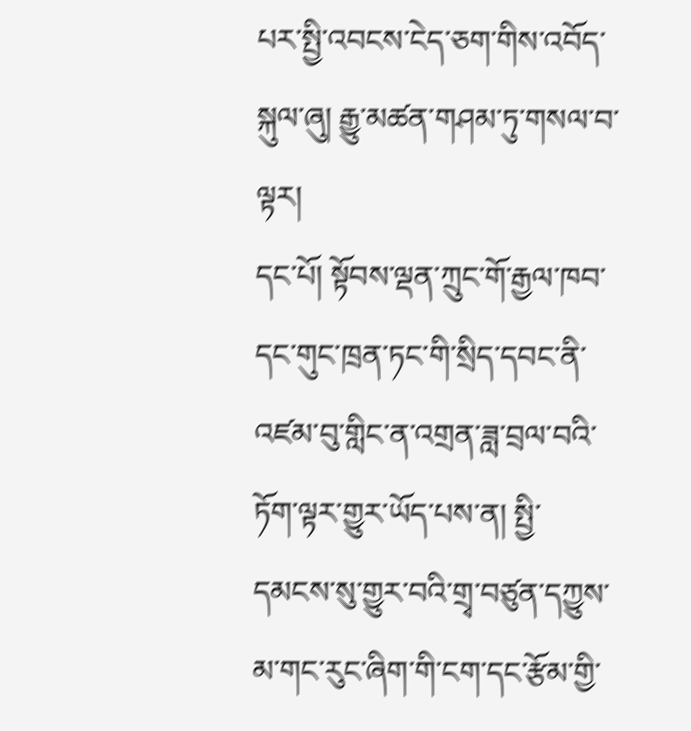པར་སྤྱི་འབངས་ངེད་ཅག་གིས་འབོད་སྐུལ་ཞུ། རྒྱུ་མཚན་གཤམ་ཏུ་གསལ་བ་ལྟར།
དང་པོ། སྟོབས་ལྡན་ཀྲུང་གོ་རྒྱལ་ཁབ་དང་གུང་ཁྲན་ཏང་གི་སྲིད་དབང་ནི་འཛམ་བུ་གླིང་ན་འགྲན་ཟླ་བྲལ་བའི་ཏོག་ལྟར་གྱུར་ཡོད་པས་ན། སྤྱི་དམངས་སུ་གྱུར་བའི་གྲྭ་བཙུན་དཀྱུས་མ་གང་རུང་ཞིག་གི་ངག་དང་རྩོམ་གྱི་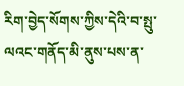རིག་བྱེད་སོགས་ཀྱིས་དེའི་བ་སྤུ་ལའང་གནོད་མི་ནུས་པས་ན་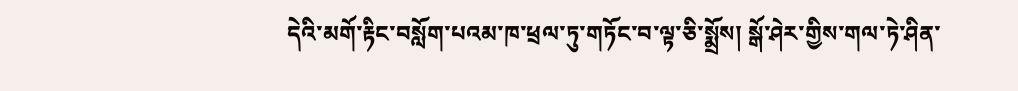དེའི་མགོ་རྟིང་བསློག་པའམ་ཁ་ཕྲལ་ཏུ་གཏོང་བ་ལྟ་ཅི་སྨྲོས། སྒོ་ཤེར་གྱིས་གལ་ཏེ་ཤིན་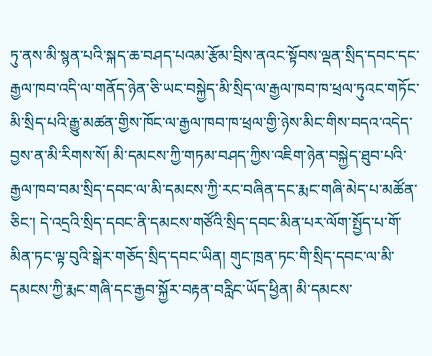ཏུ་ནས་མི་སྙན་པའི་སྐད་ཆ་བཤད་པའམ་རྩོམ་བྲིས་ནའང་སྟོབས་ལྡན་སྲིད་དབང་དང་རྒྱལ་ཁབ་འདི་ལ་གནོད་ཉེན་ཅི་ཡང་བསྐྱེད་མི་སྲིད་ལ་རྒྱལ་ཁབ་ཁ་ཕྲལ་ཏུའང་གཏོང་མི་སྲིད་པའི་རྒྱུ་མཚན་གྱིས་ཁོང་ལ་རྒྱལ་ཁབ་ཁ་ཕྲལ་གྱི་ཉེས་མིང་གིས་བདའ་འདེད་བྱས་ན་མི་རིགས་སོ། མི་དམངས་ཀྱི་གཏམ་བཤད་ཀྱིས་འཇིག་ཉེན་བསྐྱེད་ཐུབ་པའི་རྒྱལ་ཁབ་བམ་སྲིད་དབང་ལ་མི་དམངས་ཀྱི་རང་བཞིན་དང་རྨང་གཞི་མེད་པ་མཚོན་ཅིང་། དེ་འདྲའི་སྲིད་དབང་ནི་དམངས་གཙོའི་སྲིད་དབང་མིན་པར་ལོག་སྤྱོད་པ་གོ་མིན་ཏང་ལྟ་བུའི་སྒེར་གཅོད་སྲིད་དབང་ཡིན། གུང་ཁྲན་ཏང་གི་སྲིད་དབང་ལ་མི་དམངས་ཀྱི་རྨང་གཞི་དང་རྒྱབ་སྐྱོར་བརྟན་བརླིང་ཡོད་ཕྱིན། མི་དམངས་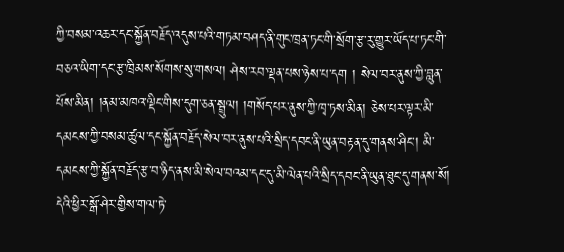ཀྱི་བསམ་འཆར་དང་སྐྱོན་བརྗོད་འདུས་པའི་གཏམ་བཤད་ནི་གུང་ཁྲན་ཏང་གི་སྲོག་རྩ་རུ་གྱུར་ཡོད་པ་ཏང་གི་བཅའ་ཡིག་དང་རྩ་ཁྲིམས་སོགས་སུ་གསལ། ཤེས་རབ་ལྡན་པས་ཉེས་པ་དག ། སེལ་བར་ནུས་ཀྱི་བླུན་པོས་མིན། །ནམ་མཁའ་ལྡིང་གིས་དུག་ཅན་སྦྲུལ། །གསོད་པར་ནུས་ཀྱི་ཁྭ་ཏས་མིན། ཅེས་པར་ལྟར་མི་དམངས་ཀྱི་བསམ་ཚུལ་དང་སྐྱོན་བརྗོད་སེལ་བར་ནུས་པའི་སྲིད་དབང་ནི་ཡུན་བརྟན་དུ་གནས་ཤིང་། མི་དམངས་ཀྱི་སྐྱོན་བརྗོད་རྩ་བ་ཉིད་ནས་མི་སེལ་བའམ་དང་དུ་མི་ལེན་པའི་སྲིད་དབང་ནི་ཡུན་ཐུང་དུ་གནས་སོ། དེའི་ཕྱིར་སྒོ་ཤེར་གྱིས་གལ་ཏེ་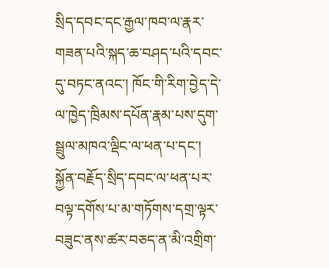སྲིད་དབང་དང་རྒྱལ་ཁབ་ལ་རྣར་གཟན་པའི་སྐད་ཆ་བཤད་པའི་དབང་དུ་བཏང་ནའང་། ཁོང་གི་རིག་བྱེད་དེ་ལ་ཁྱེད་ཁྲིམས་དཔོན་རྣམ་པས་དུག་སྦྲུལ་མཁའ་ལྡིང་ལ་ཕན་པ་དང་། སྐྱོན་བརྗོད་སྲིད་དབང་ལ་ཕན་པར་བལྟ་དགོས་པ་མ་གཏོགས་དགྲ་ལྟར་བཟུང་ནས་ཚར་བཅད་ན་མི་འགྲིག་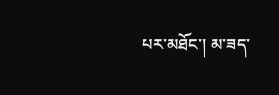པར་མཐོང་། མ་ཟད་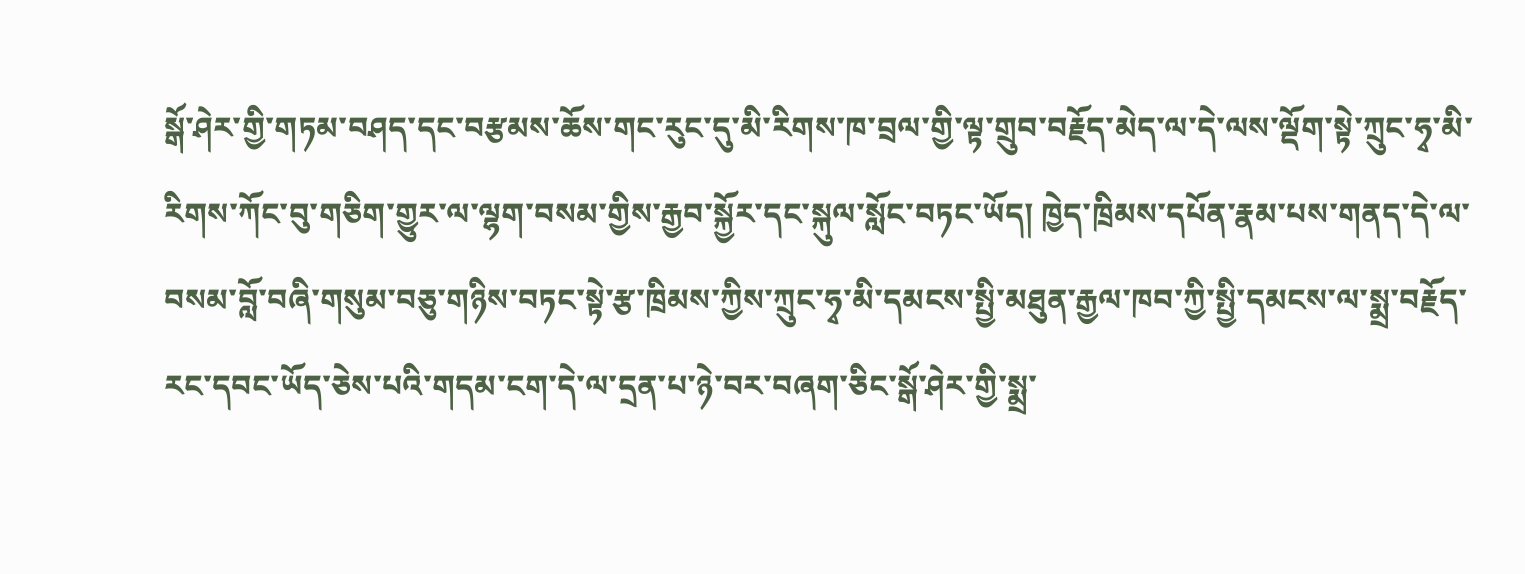སྒོ་ཤེར་གྱི་གཏམ་བཤད་དང་བརྩམས་ཆོས་གང་རུང་དུ་མི་རིགས་ཁ་བྲལ་གྱི་ལྟ་གྲུབ་བརྗོད་མེད་ལ་དེ་ལས་ལྡོག་སྟེ་ཀྲུང་ཧྭ་མི་རིགས་ཀོང་བུ་གཅིག་གྱུར་ལ་ལྷག་བསམ་གྱིས་རྒྱབ་སྐྱོར་དང་སྐུལ་སློང་བཏང་ཡོད། ཁྱེད་ཁྲིམས་དཔོན་རྣམ་པས་གནད་དེ་ལ་བསམ་བློ་བཞི་གསུམ་བཅུ་གཉིས་བཏང་སྟེ་རྩ་ཁྲིམས་ཀྱིས་ཀྲུང་ཧྭ་མི་དམངས་སྤྱི་མཐུན་རྒྱལ་ཁབ་ཀྱི་སྤྱི་དམངས་ལ་སྨྲ་བརྗོད་རང་དབང་ཡོད་ཅེས་པའི་གདམ་ངག་དེ་ལ་དྲན་པ་ཉེ་བར་བཞག་ཅིང་སྒོ་ཤེར་གྱི་སྨྲ་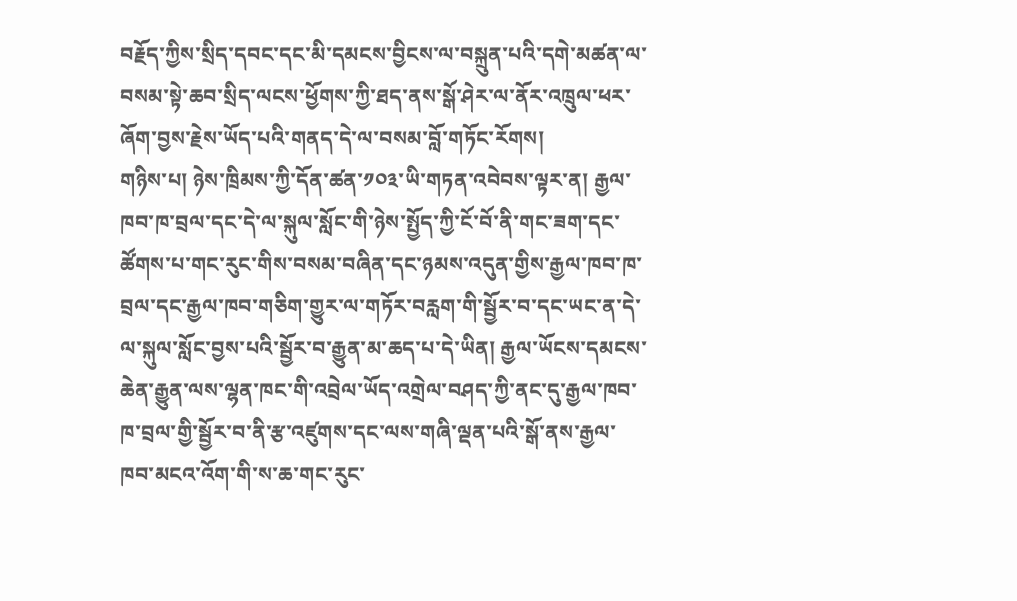བརྗོད་ཀྱིས་སྲིད་དབང་དང་མི་དམངས་བྱིངས་ལ་བསྐྲུན་པའི་དགེ་མཚན་ལ་བསམ་སྟེ་ཆབ་སྲིད་ལངས་ཕྱོགས་ཀྱི་ཐད་ནས་སྒོ་ཤེར་ལ་ནོར་འཁྲུལ་ཕར་ཞོག་བྱས་རྗེས་ཡོད་པའི་གནད་དེ་ལ་བསམ་བློ་གཏོང་རོགས།
གཉིས་པ། ཉེས་ཁྲིམས་ཀྱི་དོན་ཚན་༡༠༣་ཡི་གཏན་འབེབས་ལྟར་ན། རྒྱལ་ཁབ་ཁ་བྲལ་དང་དེ་ལ་སྐུལ་སློང་གི་ཉེས་སྤྱོད་ཀྱི་ངོ་བོ་ནི་གང་ཟག་དང་ཚོགས་པ་གང་རུང་གིས་བསམ་བཞིན་དང་ཉམས་འདུན་གྱིས་རྒྱལ་ཁབ་ཁ་བྲལ་དང་རྒྱལ་ཁབ་གཅིག་གྱུར་ལ་གཏོར་བརླག་གི་སྦྱོར་བ་དང་ཡང་ན་དེ་ལ་སྐུལ་སློང་བྱས་པའི་སྦྱོར་བ་རྒྱུན་མ་ཆད་པ་དེ་ཡིན། རྒྱལ་ཡོངས་དམངས་ཆེན་རྒྱུན་ལས་ལྷན་ཁང་གི་འབྲེལ་ཡོད་འགྲེལ་བཤད་ཀྱི་ནང་དུ་རྒྱལ་ཁབ་ཁ་བྲལ་གྱི་སྦྱོར་བ་ནི་རྩ་འཛུགས་དང་ལས་གཞི་ལྡན་པའི་སྒོ་ནས་རྒྱལ་ཁབ་མངའ་འོག་གི་ས་ཆ་གང་རུང་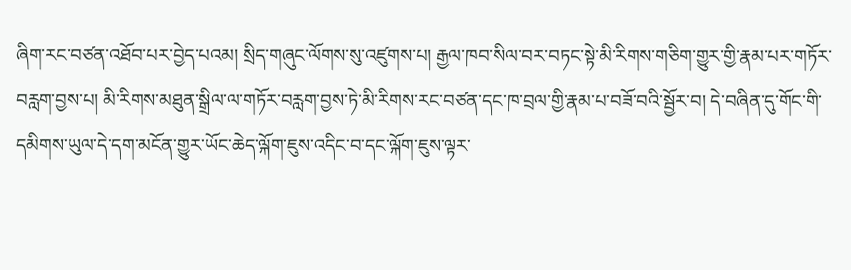ཞིག་རང་བཙན་འཐོབ་པར་བྱེད་པའམ། སྲིད་གཞུང་ལོགས་སུ་འཛུགས་པ། རྒྱལ་ཁབ་སིལ་བར་བཏང་སྟེ་མི་རིགས་གཅིག་གྱུར་གྱི་རྣམ་པར་གཏོར་བརླག་བྱས་པ། མི་རིགས་མཐུན་སྒྲིལ་ལ་གཏོར་བརླག་བྱས་ཏེ་མི་རིགས་རང་བཙན་དང་ཁ་བྲལ་གྱི་རྣམ་པ་བཟོ་བའི་སྦྱོར་བ། དེ་བཞིན་དུ་གོང་གི་དམིགས་ཡུལ་དེ་དག་མངོན་གྱུར་ཡོང་ཆེད་ལྐོག་ཇུས་འདིང་བ་དང་ལྐོག་ཇུས་ལྟར་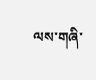ལས་གཞི་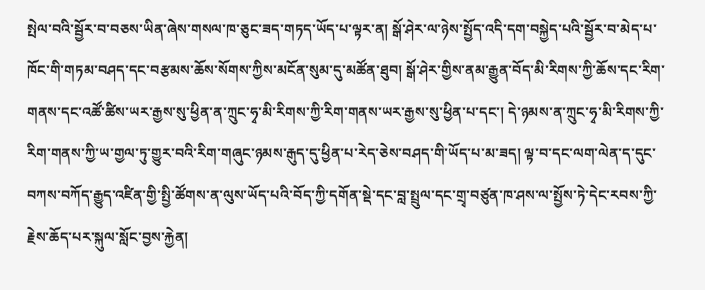སྤེལ་བའི་སྦྱོར་བ་བཅས་ཡིན་ཞེས་གསལ་ཁ་ཅུང་ཟད་གཏད་ཡོད་པ་ལྟར་ན། སྒོ་ཤེར་ལ་ཉེས་སྤྱོད་འདི་དག་བསྐྱེད་པའི་སྦྱོར་བ་མེད་པ་ཁོང་གི་གཏམ་བཤད་དང་བརྩམས་ཆོས་སོགས་ཀྱིས་མངོན་སུམ་དུ་མཚོན་ཐུབ། སྒོ་ཤེར་གྱིས་ནམ་རྒྱུན་བོད་མི་རིགས་ཀྱི་ཆོས་དང་རིག་གནས་དང་འཚོ་ཚིས་ཡར་རྒྱས་སུ་ཕྱིན་ན་ཀྲུང་ཧྭ་མི་རིགས་ཀྱི་རིག་གནས་ཡར་རྒྱས་སུ་ཕྱིན་པ་དང་། དེ་ཉམས་ན་ཀྲུང་ཧྭ་མི་རིགས་ཀྱི་རིག་གནས་ཀྱི་ཡ་གྱལ་ཏུ་གྱུར་བའི་རིག་གཞུང་ཉམས་རྒུད་དུ་ཕྱིན་པ་རེད་ཅེས་བཤད་གི་ཡོད་པ་མ་ཟད། ལྟ་བ་དང་ལག་ལེན་ད་དུང་བཀས་བཀོད་རྒྱུད་འཛིན་གྱི་སྤྱི་ཚོགས་ན་ལུས་ཡོད་པའི་བོད་ཀྱི་དགོན་སྡེ་དང་བླ་སྤྲུལ་དང་གྲྭ་བཙུན་ཁ་ཤས་ལ་སྤྱོས་ཏེ་དེང་རབས་ཀྱི་རྗེས་ཆོད་པར་སྐུལ་སློང་བྱས་རྐྱེན།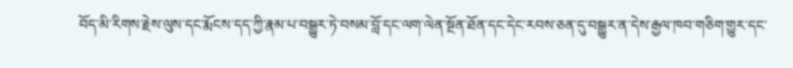བོད་མི་རིགས་རྗེས་ལུས་དང་རྨོངས་དད་ཀྱི་རྣམ་པ་བསྒྱུར་ཏེ་བསམ་བློ་དང་ལག་ལེན་སྔོན་ཐོན་དང་དེང་རབས་ཅན་དུ་བསྒྱུར་ན་དེས་རྒྱལ་ཁབ་གཅིག་གྱུར་དང་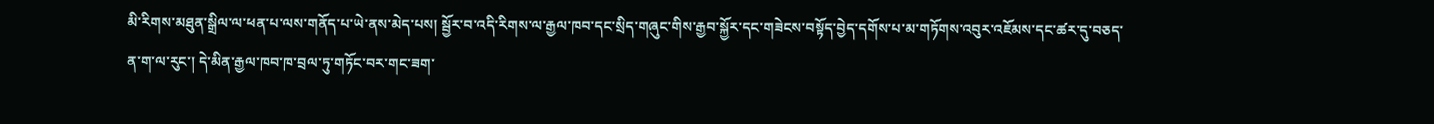མི་རིགས་མཐུན་སྒྲིལ་ལ་ཕན་པ་ལས་གནོད་པ་ཡེ་ནས་མེད་པས། སྦྱོར་བ་འདི་རིགས་ལ་རྒྱལ་ཁབ་དང་སྲིད་གཞུང་གིས་རྒྱབ་སྐྱོར་དང་གཟེངས་བསྟོད་བྱེད་དགོས་པ་མ་གཏོགས་འབུར་འཇོམས་དང་ཚར་དུ་བཅད་ན་ག་ལ་རུང་། དེ་མིན་རྒྱལ་ཁབ་ཁ་བྲལ་ཏུ་གཏོང་བར་གང་ཟག་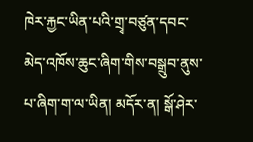ཁེར་རྐྱང་ཡིན་པའི་གྲྭ་བཙུན་དབང་མེད་འཁོས་ཆུང་ཞིག་གིས་བསྒྲུབ་ནུས་པ་ཞིག་ག་ལ་ཡིན། མདོར་ན། སྒོ་ཤེར་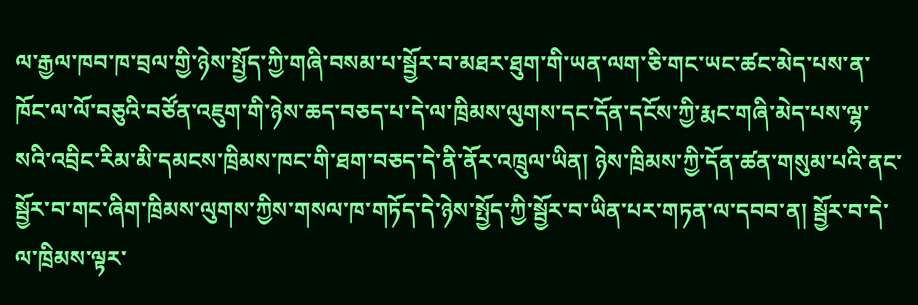ལ་རྒྱལ་ཁབ་ཁ་བྲལ་གྱི་ཉེས་སྤྱོད་ཀྱི་གཞི་བསམ་པ་སྦྱོར་བ་མཐར་ཐུག་གི་ཡན་ལག་ཅི་གང་ཡང་ཚང་མེད་པས་ན་ཁོང་ལ་ལོ་བཅུའི་བཙོན་འཇུག་གི་ཉེས་ཆད་བཅད་པ་དེ་ལ་ཁྲིམས་ལུགས་དང་དོན་དངོས་ཀྱི་རྨང་གཞི་མེད་པས་ལྷ་སའི་འབྲིང་རིམ་མི་དམངས་ཁྲིམས་ཁང་གི་ཐག་བཅད་དེ་ནི་ནོར་འཁྲུལ་ཡིན། ཉེས་ཁྲིམས་ཀྱི་དོན་ཚན་གསུམ་པའི་ནང་སྦྱོར་བ་གང་ཞིག་ཁྲིམས་ལུགས་ཀྱིས་གསལ་ཁ་གཏོད་དེ་ཉེས་སྤྱོད་ཀྱི་སྦྱོར་བ་ཡིན་པར་གཏན་ལ་དབབ་ན། སྦྱོར་བ་དེ་ལ་ཁྲིམས་ལྟར་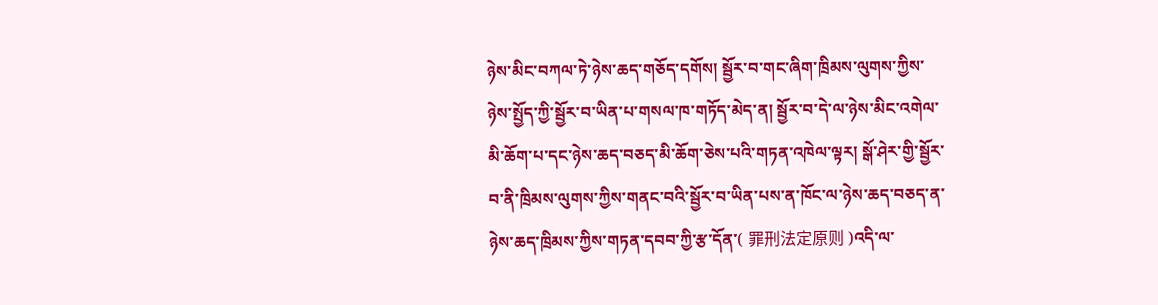ཉེས་མིང་བཀལ་ཏེ་ཉེས་ཆད་གཅོད་དགོས། སྦྱོར་བ་གང་ཞིག་ཁྲིམས་ལུགས་ཀྱིས་ཉེས་སྤྱོད་ཀྱི་སྦྱོར་བ་ཡིན་པ་གསལ་ཁ་གཏོད་མེད་ན། སྦྱོར་བ་དེ་ལ་ཉེས་མིང་འགེལ་མི་ཆོག་པ་དང་ཉེས་ཆད་བཅད་མི་ཆོག་ཅེས་པའི་གཏན་འཁེལ་ལྟར། སྒོ་ཤེར་གྱི་སྦྱོར་བ་ནི་ཁྲིམས་ལུགས་ཀྱིས་གནང་བའི་སྦྱོར་བ་ཡིན་པས་ན་ཁོང་ལ་ཉེས་ཆད་བཅད་ན་ཉེས་ཆད་ཁྲིམས་ཀྱིས་གཏན་དབབ་ཀྱི་རྩ་དོན་( 罪刑法定原则 )འདི་ལ་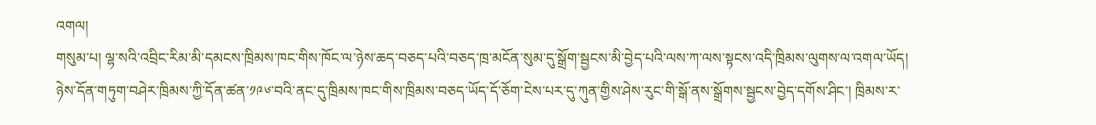འགལ།
གསུམ་པ། ལྷ་སའི་འབྲིང་རིམ་མི་དམངས་ཁྲིམས་ཁང་གིས་ཁོང་ལ་ཉེས་ཆད་བཅད་པའི་བཅད་ཁྲ་མངོན་སུམ་དུ་སྒྲོག་སྦྱངས་མི་བྱེད་པའི་ལས་ཀ་ལས་སྟངས་འདི་ཁྲིམས་ལུགས་ལ་འགལ་ཡོད། ཉེས་དོན་གཏུག་བཤེར་ཁྲིམས་ཀྱི་དོན་ཚན་༡༩༦་བའི་ནང་དུ་ཁྲིམས་ཁང་གིས་ཁྲིམས་བཅད་ཡོད་དོ་ཅོག་ངེས་པར་དུ་ཀུན་གྱིས་ཤེས་རུང་གི་སྒོ་ནས་སྒྲོགས་སྦྱངས་བྱེད་དགོས་ཤིང་། ཁྲིམས་ར་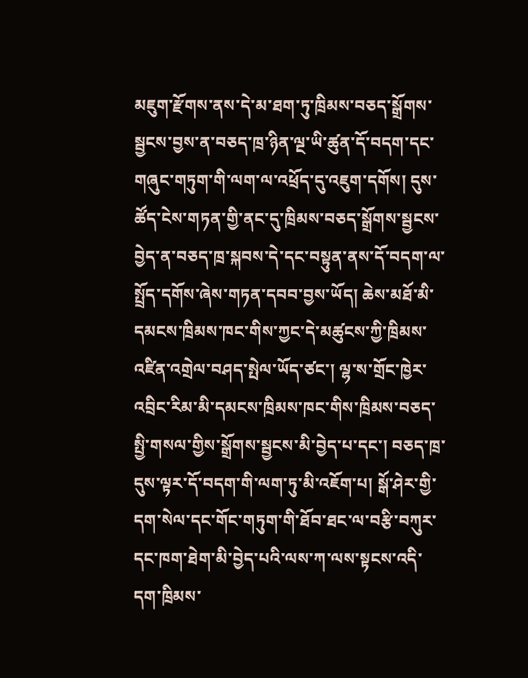མཇུག་རྫོགས་ནས་དེ་མ་ཐག་ཏུ་ཁྲིམས་བཅད་སྒྲོགས་སྦྱངས་བྱས་ན་བཅད་ཁྲ་ཉིན་ལྔ་ཡི་ཚུན་དོ་བདག་དང་གཞུང་གཏུག་གི་ལག་ལ་འཕྲོད་དུ་འཇུག་དགོས། དུས་ཚོད་ངེས་གཏན་གྱི་ནང་དུ་ཁྲིམས་བཅད་སྒྲོགས་སྦྱངས་བྱེད་ན་བཅད་ཁྲ་སྐབས་དེ་དང་བསྟུན་ནས་དོ་བདག་ལ་སྤྲོད་དགོས་ཞེས་གཏན་དབབ་བྱས་ཡོད། ཆེས་མཐོ་མི་དམངས་ཁྲིམས་ཁང་གིས་ཀྱང་དེ་མཚུངས་ཀྱི་ཁྲིམས་འཛིན་འགྲེལ་བཤད་སྤེལ་ཡོད་ཙང་། ལྷ་ས་གྲོང་ཁྱེར་འབྲིང་རིམ་མི་དམངས་ཁྲིམས་ཁང་གིས་ཁྲིམས་བཅད་སྤྱི་གསལ་གྱིས་སྒྲོགས་སྦྱངས་མི་བྱེད་པ་དང་། བཅད་ཁྲ་དུས་ལྟར་དོ་བདག་གི་ལག་ཏུ་མི་འཇོག་པ། སྒོ་ཤེར་གྱི་དག་སེལ་དང་གོང་གཏུག་གི་ཐོབ་ཐང་ལ་བརྩི་བཀུར་དང་ཁག་ཐེག་མི་བྱེད་པའི་ལས་ཀ་ལས་སྟངས་འདི་དག་ཁྲིམས་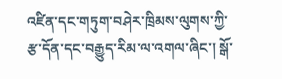འཛིན་དང་གཏུག་བཤེར་ཁྲིམས་ལུགས་ཀྱི་རྩ་དོན་དང་བརྒྱུད་རིམ་ལ་འགལ་ཞིང་། སྒོ་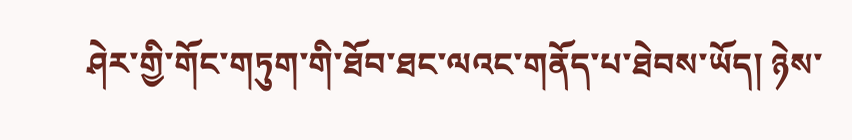ཤེར་གྱི་གོང་གཏུག་གི་ཐོབ་ཐང་ལའང་གནོད་པ་ཐེབས་ཡོད། ཉེས་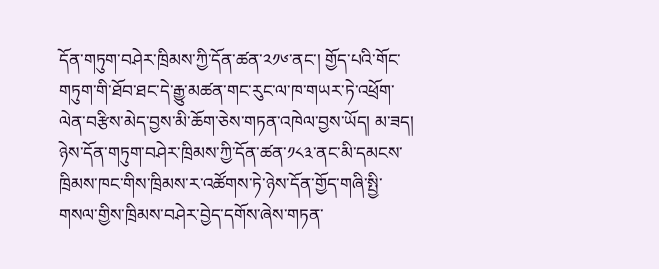དོན་གཏུག་བཤེར་ཁྲིམས་ཀྱི་དོན་ཚན་༢༡༦་ནང་། གྱོད་པའི་གོང་གཏུག་གི་ཐོབ་ཐང་དེ་རྒྱུ་མཚན་གང་རུང་ལ་ཁ་གཡར་ཏེ་འཕྲོག་ལེན་བརྩིས་མེད་བྱས་མི་ཆོག་ཅེས་གཏན་འཁེལ་བྱས་ཡོད། མ་ཟད། ཉེས་དོན་གཏུག་བཤེར་ཁྲིམས་ཀྱི་དོན་ཚན་༡༨༣་ནང་མི་དམངས་ཁྲིམས་ཁང་གིས་ཁྲིམས་ར་འཚོགས་ཏེ་ཉེས་དོན་གྱོད་གཞི་སྤྱི་གསལ་གྱིས་ཁྲིམས་བཤེར་བྱེད་དགོས་ཞེས་གཏན་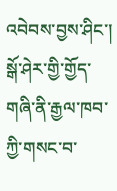འབེབས་བྱས་ཤིང་། སྒོ་ཤེར་གྱི་གྱོད་གཞི་ནི་རྒྱལ་ཁབ་ཀྱི་གསང་བ་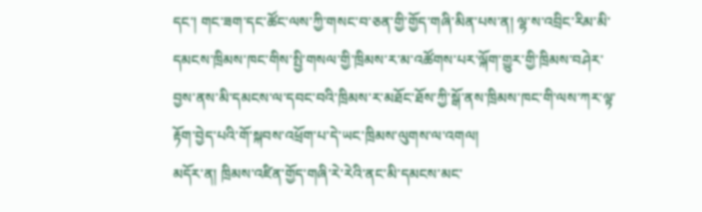དང་། གང་ཟག་དང་ཚོང་ལས་ཀྱི་གསང་བ་ཅན་གྱི་གྱོད་གཞི་མིན་པས་ན། ལྷ་ས་འབྲིང་རིམ་མི་དམངས་ཁྲིམས་ཁང་གིས་སྤྱི་གསལ་གྱི་ཁྲིམས་ར་མ་འཚོགས་པར་ལྐོག་གྱུར་གྱི་ཁྲིམས་བཤེར་བྱས་ནས་མི་དམངས་ལ་དབང་བའི་ཁྲིམས་ར་མཐོང་ཐོས་ཀྱི་སྒོ་ནས་ཁྲིམས་ཁང་གི་ལས་ཀར་ལྟ་རྟོག་བྱེད་པའི་གོ་སྐབས་འཕྲོག་པ་དེ་ཡང་ཁྲིམས་ལུགས་ལ་འགལ།
མདོར་ན། ཁྲིམས་འཛིན་གྱོད་གཞི་རེ་རེའི་ནང་མི་དམངས་མང་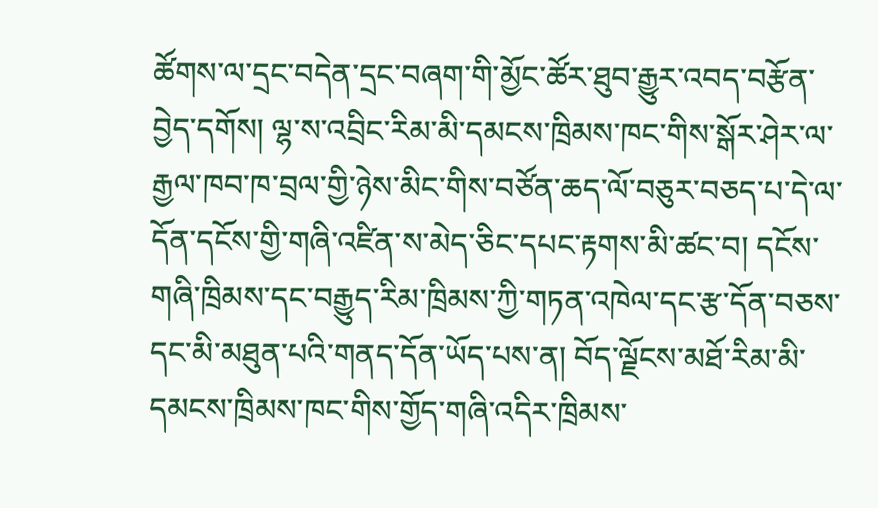ཚོགས་ལ་དྲང་བདེན་དྲང་བཞག་གི་མྱོང་ཚོར་ཐུབ་རྒྱུར་འབད་བརྩོན་བྱེད་དགོས། ལྷ་ས་འབྲིང་རིམ་མི་དམངས་ཁྲིམས་ཁང་གིས་སྒོར་ཤེར་ལ་རྒྱལ་ཁབ་ཁ་བྲལ་གྱི་ཉེས་མིང་གིས་བཙོན་ཆད་ལོ་བཅུར་བཅད་པ་དེ་ལ་དོན་དངོས་གྱི་གཞི་འཛིན་ས་མེད་ཅིང་དཔང་རྟགས་མི་ཚང་བ། དངོས་གཞི་ཁྲིམས་དང་བརྒྱུད་རིམ་ཁྲིམས་ཀྱི་གཏན་འཁེལ་དང་རྩ་དོན་བཅས་དང་མི་མཐུན་པའི་གནད་དོན་ཡོད་པས་ན། བོད་ལྗོངས་མཐོ་རིམ་མི་དམངས་ཁྲིམས་ཁང་གིས་གྱོད་གཞི་འདིར་ཁྲིམས་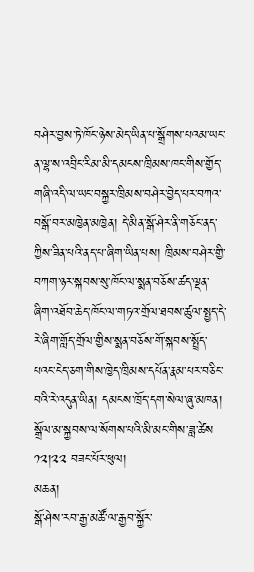བཤེར་བྱས་ཏེ་ཁོང་ཉེས་མེད་ཡིན་པ་སྒྲོགས་པའམ་ཡང་ན་ལྷ་ས་འབྲིང་རིམ་མི་དམངས་ཁྲིམས་ཁང་གིས་གྱོད་གཞི་འདི་ལ་ཡང་བསྐྱར་ཁྲིམས་བཤེར་བྱེད་པར་བཀའ་བསྒོ་བར་མཁྱེན་མཁྱེན། དེ་མིན་སྒོ་ཤེར་ནི་གཅོང་ནད་ཀྱིས་ཟིན་པའི་ནད་པ་ཞིག་ཡིན་པས། ཁྲིམས་བཤེར་གྱི་བཀག་ཉར་སྐབས་སུ་ཁོང་ལ་སྨན་བཅོས་ཚད་ལྡན་ཞིག་འཐོབ་ཆེད་ཁོང་ལ་གཏའ་གྲོལ་ཐབས་ཚུལ་སྤྱད་དེ་རེ་ཞིག་གློད་གྲོལ་གྱིས་སྨན་བཅོས་གོ་སྐབས་སྤྲོད་པའང་ངེད་ཅག་གིས་ཁྱེད་ཁྲིམས་དཔོན་རྣམ་པར་བཅིང་བའི་རེ་འདུན་ཡིན། དམངས་ཁྲོད་དག་སེལ་ཞུ་མཁན། སྒྲོལ་མ་སྐྱབས་ལ་སོགས་པའི་མི་མང་གིས་ཟླ་ཚེས ༡༢།༢༢ བཟང་པོར་ཕུལ།
མཆན།
སྒོ་ཤེས་རབ་རྒྱ་མཚོ་ལ་རྒྱབ་སྐྱོར་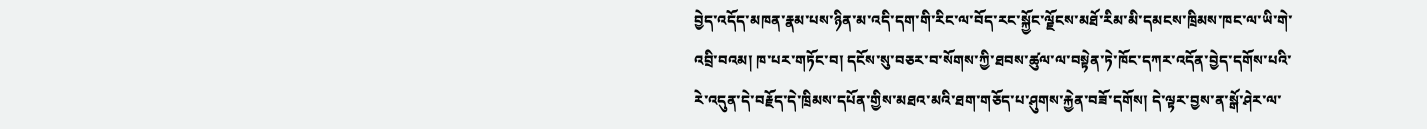བྱེད་འདོད་མཁན་རྣམ་པས་ཉིན་མ་འདི་དག་གི་རིང་ལ་བོད་རང་སྐྱོང་ལྗོངས་མཐོ་རིམ་མི་དམངས་ཁྲིམས་ཁང་ལ་ཡི་གེ་འབྲི་བའམ། ཁ་པར་གཏོང་བ། དངོས་སུ་བཅར་བ་སོགས་ཀྱི་ཐབས་ཚུལ་ལ་བསྟེན་ཏེ་ཁོང་དཀར་འདོན་བྱེད་དགོས་པའི་རེ་འདུན་དེ་བརྗོད་དེ་ཁྲིམས་དཔོན་གྱིས་མཐའ་མའི་ཐག་གཅོད་པ་ཤུགས་རྐྱེན་བཟོ་དགོས། དེ་ལྟར་བྱས་ན་སྒོ་ཤེར་ལ་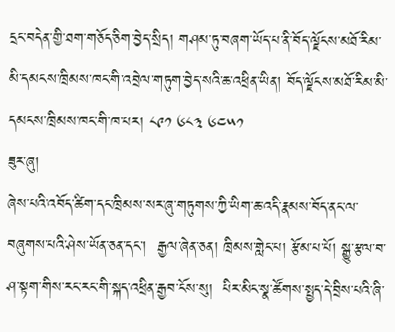དྲང་བདེན་གྱི་ཐག་གཅོད་ཅིག་བྱེད་སྲིད། གཤམ་ཏུ་བཞག་ཡོད་པ་ནི་བོད་ལྗོངས་མཐོ་རིམ་མི་དམངས་ཁྲིམས་ཁང་གི་འབྲེལ་གཏུག་བྱེད་སའི་ཆ་འཕྲིན་ཡིན། བོད་ལྗོངས་མཐོ་རིམ་མི་དམངས་ཁྲིམས་ཁང་གི་ཁ་པར། ༨༩༡ ༦༨༣ ༦༤༥༡
ཟུར་ཞུ།
ཞེས་པའི་འབོད་ཚིག་དང་ཁྲིམས་སར་ཞུ་གཏུགས་ཀྱི་ཡིག་ཆ་འདི་རྣམས་བོད་ནང་ལ་བཞུགས་པའི་ཤེས་ཡོན་ཅན་དང་།  རྒྱལ་ཞེན་ཅན། ཁྲིམས་གླེང་པ། རྩོམ་པ་པོ། སྒྱུ་རྩལ་བ་ཤ་སྟག་གིས་རང་རང་གི་སྐད་འཕྲིན་རྒྱབ་ངོས་སུ།  པིར་མིང་སྣ་ཚོགས་སྤྱད་དེ་བྲིས་པའི་ཞི་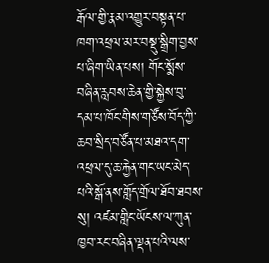རྒོལ་གྱི་རྣམ་འགྱུར་བསྟན་པ་ཁག་འཕྲལ་མར་བསྡུ་སྒྲིག་བྱས་པ་ཞིག་ཡིན་པས། གོང་སྨོས་བཞིན་རླབས་ཆེན་གྱི་སྐྱེས་བུ་དམ་པ་ཁོང་གིས་གཙོས་བོད་ཀྱི་ཆབ་སྲིད་བཙོན་པ་མཐའ་དག་འཕྲལ་དུ་ཆ་རྐྱེན་གང་ཡང་མེད་པའི་སྒོ་ནས་གློད་གྲོལ་ཐོབ་ཐབས་སུ། འཛམ་གླིང་ཡོངས་ལ་ཀུན་ཁྱབ་རང་བཞིན་ལྡན་པའི་ལས་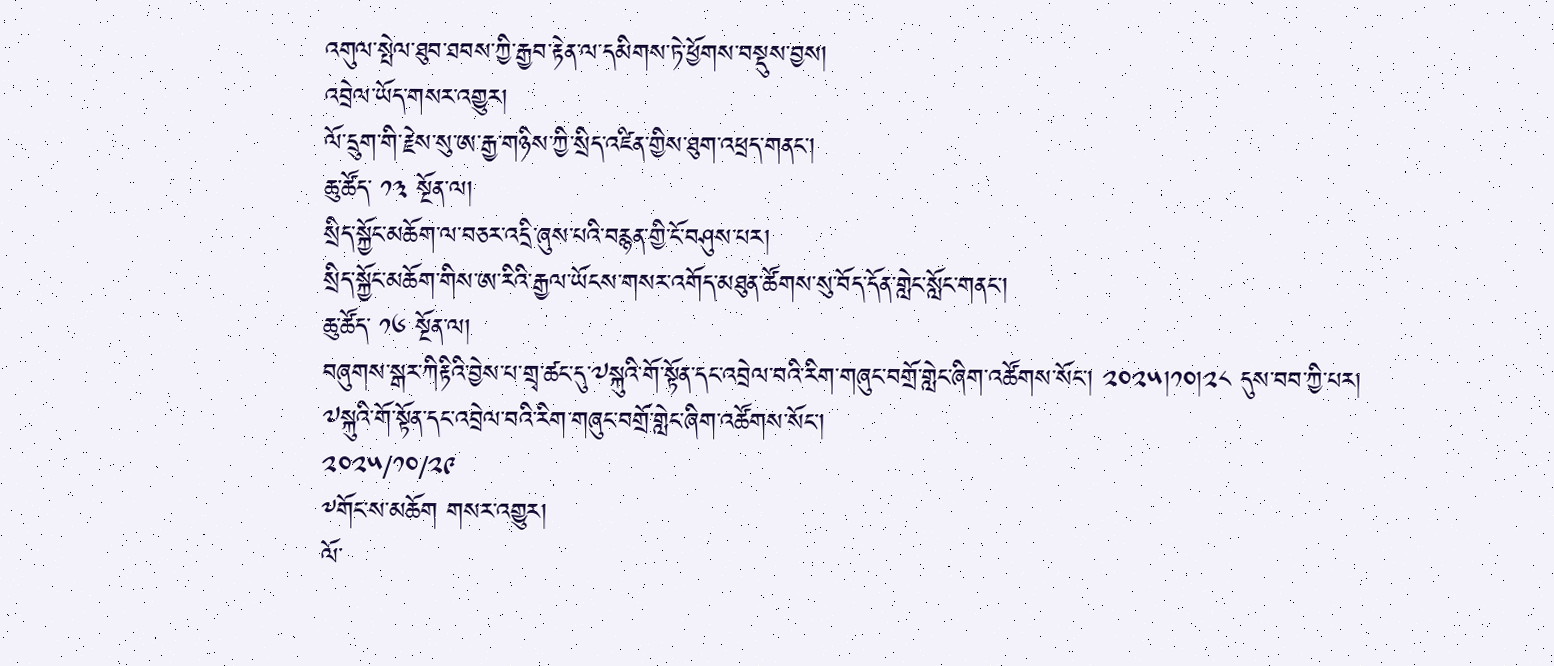འགུལ་སྤེལ་ཐུབ་ཐབས་ཀྱི་རྒྱབ་རྟེན་ལ་དམིགས་ཏེ་ཕྱོགས་བསྡུས་བྱས།
འབྲེལ་ཡོད་གསར་འགྱུར།
ལོ་དྲུག་གི་རྗེས་སུ་ཨ་རྒྱ་གཉིས་ཀྱི་སྲིད་འཛིན་གྱིས་ཐུག་འཕྲད་གནང་།
ཆུ་ཚོད་ ༡༣ སྔོན་ལ།
སྲིད་སྐྱོང་མཆོག་ལ་བཅར་འདྲི་ཞུས་པའི་བརྙན་གྱི་ངོ་བཤུས་པར།
སྲིད་སྐྱོང་མཆོག་གིས་ཨ་རིའི་རྒྱལ་ཡོངས་གསར་འགོད་མཐུན་ཚོགས་སུ་བོད་དོན་གླེང་སློང་གནང་།
ཆུ་ཚོད་ ༡༦ སྔོན་ལ།
བཞུགས་སྒར་ཀིརྟིའི་བྱེས་པ་གྲྭ་ཚང་དུ་༧སྐུའི་གོ་སྟོན་དང་འབྲེལ་བའི་རིག་གཞུང་བགྲོ་གླེང་ཞིག་འཚོགས་སོང་། ༢༠༢༥།༡༠།༢༨ དུས་བབ་ཀྱི་པར།
༧སྐུའི་གོ་སྟོན་དང་འབྲེལ་བའི་རིག་གཞུང་བགྲོ་གླེང་ཞིག་འཚོགས་སོང་།
༢༠༢༥/༡༠/༢༩
༸གོང་ས་མཆོག གསར་འགྱུར།
ལོ་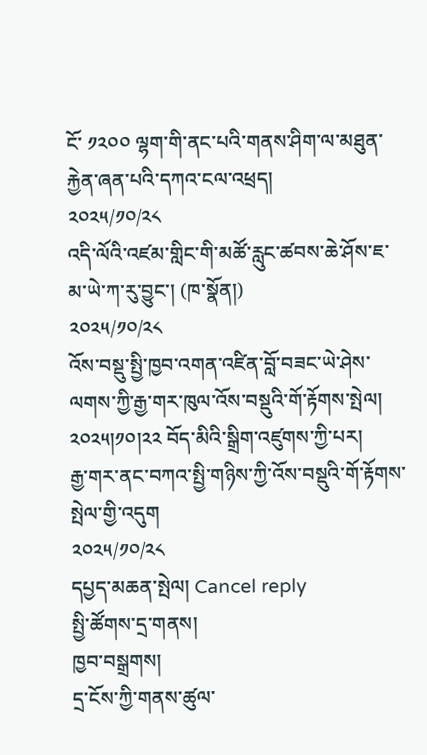ངོ་ ༡༢༠༠ ལྷག་གི་ནང་པའི་གནས་ཤིག་ལ་མཐུན་རྐྱེན་ཞན་པའི་དཀའ་ངལ་འཕྲད།
༢༠༢༥/༡༠/༢༨
འདི་ལོའི་འཛམ་གླིང་གི་མཚོ་རླུང་ཚབས་ཆེ་ཤོས་ཇ་མ་ཡེ་ཀ་རུ་བྱུང་། (ཁ་སྣོན།)
༢༠༢༥/༡༠/༢༨
འོས་བསྡུ་སྤྱི་ཁྱབ་འགན་འཛིན་བློ་བཟང་ཡེ་ཤེས་ལགས་ཀྱི་རྒྱ་གར་ཁུལ་འོས་བསྡུའི་གོ་རྟོགས་སྤེལ། ༢༠༢༥།༡༠།༢༢ བོད་མིའི་སྒྲིག་འཛུགས་ཀྱི་པར།
རྒྱ་གར་ནང་བཀའ་སྤྱི་གཉིས་ཀྱི་འོས་བསྡུའི་གོ་རྟོགས་སྤེལ་གྱི་འདུག
༢༠༢༥/༡༠/༢༨
དཔྱད་མཆན་སྤེལ། Cancel reply
སྤྱི་ཚོགས་དྲ་གནས།
ཁྱབ་བསྒྲགས།
དྲ་ངོས་ཀྱི་གནས་ཚུལ་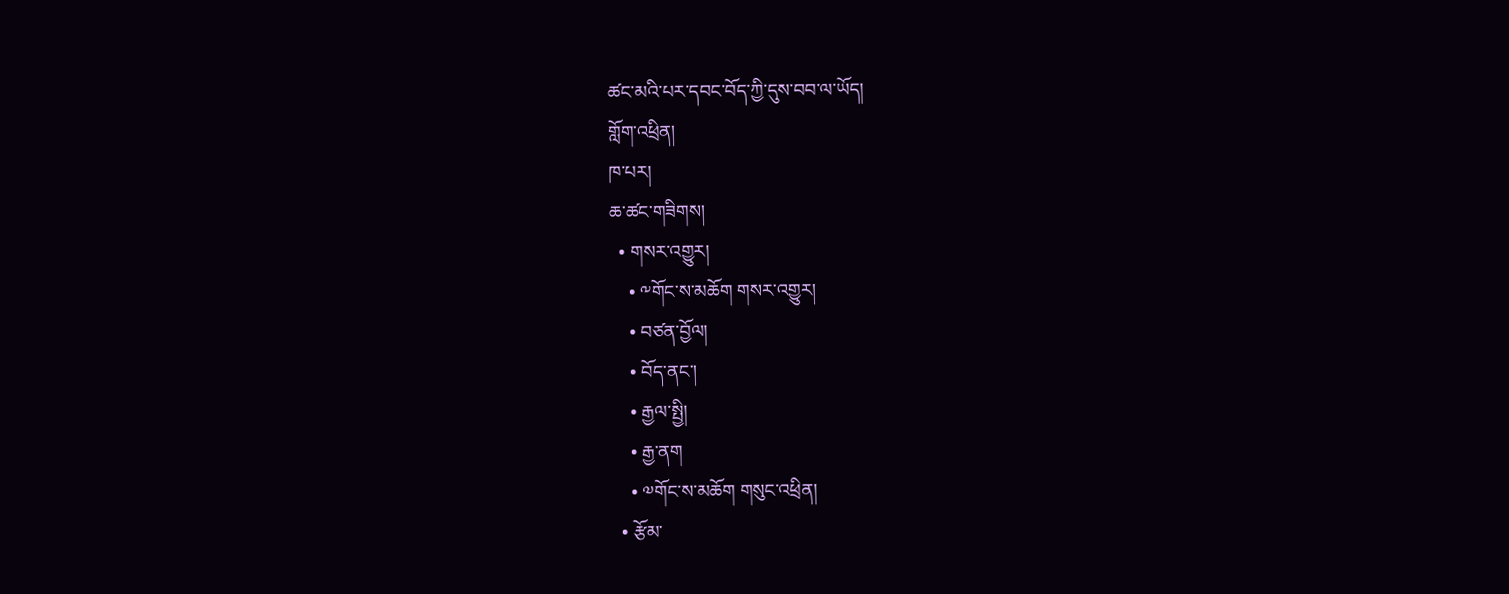ཚང་མའི་པར་དབང་བོད་ཀྱི་དུས་བབ་ལ་ཡོད།
གློག་འཕྲིན།
ཁ་པར།
ཆ་ཚང་གཟིགས།
  • གསར་འགྱུར།
    • ༸གོང་ས་མཆོག གསར་འགྱུར།
    • བཙན་བྱོལ།
    • བོད་ནང་།
    • རྒྱལ་སྤྱི།
    • རྒྱ་ནག
    • ༧གོང་ས་མཆོག གསུང་འཕྲིན།
  • རྩོམ་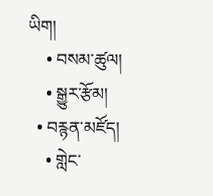ཡིག།
    • བསམ་ཚུལ།
    • སྒྱུར་རྩོམ།
  • བརྙན་མཛོད།
    • གླེང་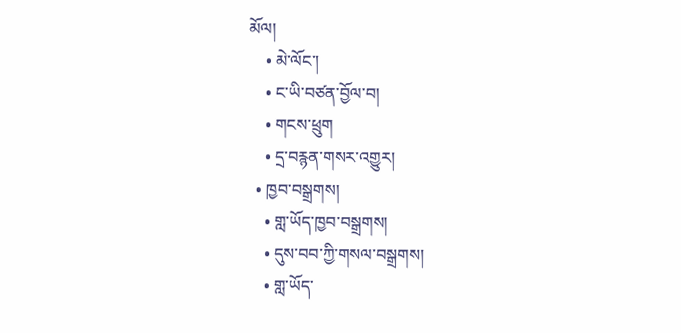མོལ།
    • མེ་ལོང་།
    • ང་ཡི་བཙན་བྱོལ་བ།
    • གངས་ཕྲུག
    • དྲ་བརྙན་གསར་འགྱུར།
  • ཁྱབ་བསྒྲགས།
    • གླ་ཡོད་ཁྱབ་བསྒྲགས།
    • དུས་བབ་ཀྱི་གསལ་བསྒྲགས།
    • གླ་ཡོད་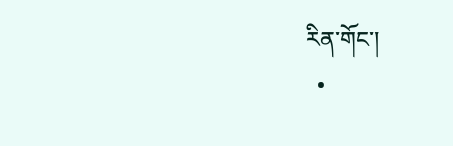རིན་གོང་།
  •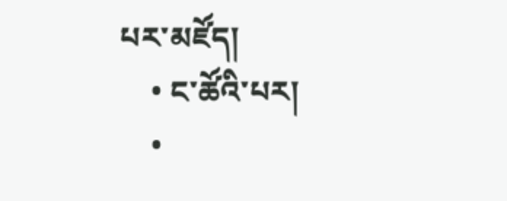པར་མཛོད།
    • ང་ཚོའི་པར།
    •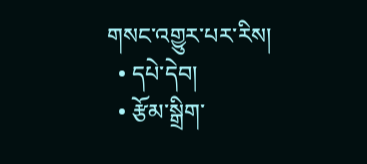གསང་འགྱུར་པར་རིས།
  • དཔེ་དེབ།
  • རྩོམ་སྒྲིག་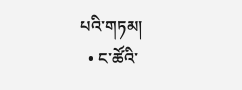པའི་གཏམ།
  • ང་ཚོའི་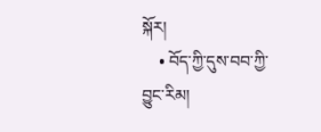སྐོར།
    • བོད་ཀྱི་དུས་བབ་ཀྱི་བྱུང་རིམ།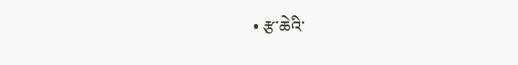• རྩ་ཆེའི་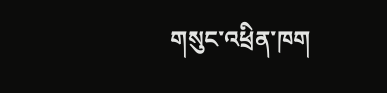གསུང་འཕྲིན་ཁག